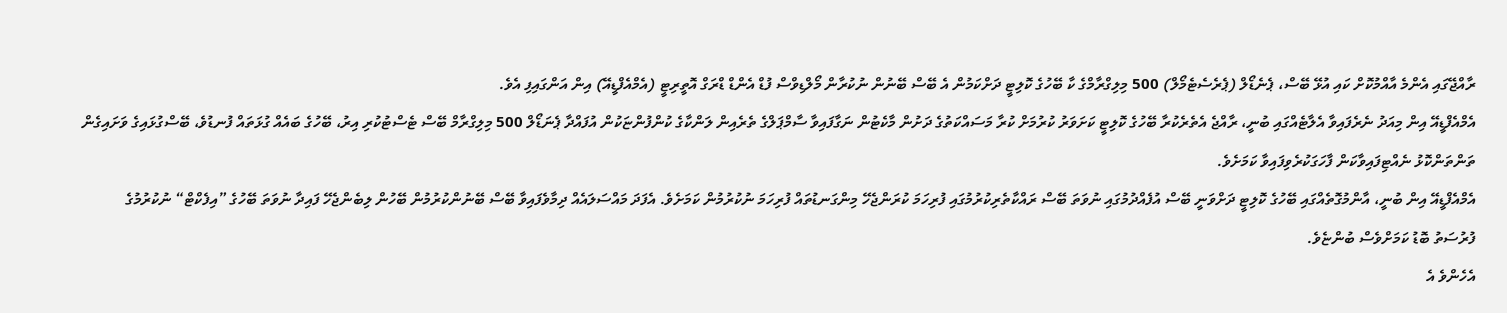ރާއްޖޭގައި އެންމެ އާއްމުކޮށް ކައި އުޅޭ ބޭސް، ޕެނެޑޯލް (ޕެރެސެޓެމޯލް) 500 މިލިގްރާމްގެ ކާ ބޭހުގެ ކޮލިޓީ ދަށްކަމުން އެ ބޭސް ބޭނުން ނުކުރާން މޯލްޑިވްސް ފުޑް އެންޑް ޑްރަގް އޮތީރިޓީ (އެމްއެފްޑީއޭ) އިން އަންގައިފި އެވެ.
އެމްއެފްޑީއޭ އިން މިއަދު ނެރެފައިވާ އެލާޓެއްގައި ބުނީ، ރާއްޖެ އެތެރެކުރާ ބޭހުގެ ކޮލިޓީ ކަށަވަރު ކުރުމަށް ކުރާ މަސައްކަތުގެ ދަށުން މާކެޓުން ނަގާފައިވާ ސާމްޕަލްގެ ތެރެއިން ލަންކާގެ ކުންފުންޏަކުން އުފައްދާ ޕެނަޑޯލް 500 މިލިގްރާމް ބޭސް ޓެސްޓުކުރި އިރު، ބޭހުގެ ބައެއް ގުޅަތައް ފުނޑުވެ، ބޭސްގުޅައިގެ ވަށައިގެން ތަންތަންކޮޅު ނެއްޓިފައިވާކަން ފާހަގަކުރެވިފައިވާ ކަމަށެވެ.
އެމްއެފްޑީއޭ އިން ބުނީ، އާންމުގޮތެއްގައި ބޭހުގެ ކޮލިޓީ ދަށްވަނީ ބޭސް އުފެއްދުމުގައި ނުވަތަ ބޭސް ރައްކާތެރިކުރުމުގައި ފުރިހަމަ ކުރަންޖެހޭ މިންގަނޑުތައް ފުރިހަމަ ނުކުރުމުން ކަމަށެވެ. އެފަދަ މައްސަލައެއް ދިމާވެފައިވާ ބޭސް ބޭނުންކުރުމުން ބޭހުން ލިބެންޖެހޭ ފައިދާ ނުވަތަ ބޭހުގެ ”އިފެކްޓް“ ނުކުރުމުގެ ފުރުސަތު ބޮޑު ކަމަށްވެސް ބުންޏެވެ.
އެހެންވެ އެ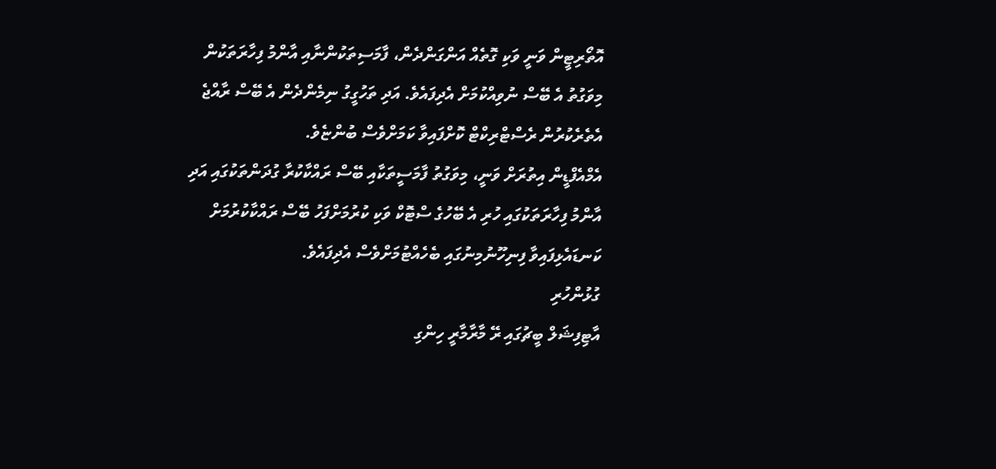އޮތޯރިޓީން ވަނީ ވަކި ގޮތެއް އަންގަންދެން، ފާމަސިތަކުންނާއި އާންމު ފިހާރަތަކުން މިވަގުތު އެ ބޭސް ނުވިއްކުމަށް އެދިފައެވެ. އަދި ތަހުގީގު ނިމެންދެން އެ ބޭސް ރާއްޖެ އެތެރެކުރުން ރެސްޓްރިކްޓް ކޮށްފައިވާ ކަމަށްވެސް ބުންޏެވެ.
އެމްއެފްޑީން އިތުރަށް ވަނީ، މިވަގުތު ފާމަސީތަކާއި ބޭސް ރައްކާކުރާ ގުދަންތަކުގައި އަދި އާންމު ފިހާރަތަކުގައި ހުރި އެ ބޭހުގެ ސްޓޮކް ވަކި ކުރުމަށްފަހު ބޭސް ރައްކާކުރުމަށް ކަނޑައެޅިފައިވާ ފިނިހޫނުމިނުގައި ބެހެއްޓުމަށްވެސް އެދިފައެވެ.
ގުޅުންހުރި
އާޓިފިޝަލް ބީޗުގައި ރޭ މާރާމާރީ ހިންގި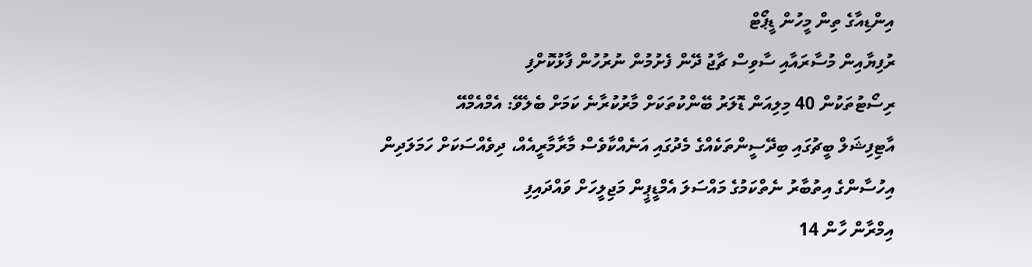އިންޑިއާގެ ތިން މީހުން ޑީޕޯޓް
ރުފިޔާއިން މުސާރައާއި ސާވިސް ޗާޖު ދޭން ފެށުމުން ނުރުހުން ފާޅުކޮށްފި
ރިސޯޓުތަކުން 40 މިލިއަން ޑޮލަރު ބޭންކުތަކަށް މާރުކުރާނެ ކަމަށް ބެލެވޭ: އެމްއެމްއޭ
އާޓިފިޝަލް ބީޗުގައި ބިދޭސީންތަކެއްގެ މެދުގައި އަނެއްކާވެސް މާރާމާރީއެއް، ދިވެއްސަކަށް ހަމަލަދިން
އިހުސާންގެ އިތުބާރު ނެތްކަމުގެ މައްސަލަ އެމްޑީޕީން މަޖިލީހަށް ވައްދައިފި
އިމްރާން ހާން 14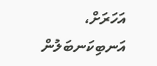އަހަރަށް، އަނބިކަނބަލުން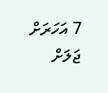7 އަހަރަށް ޖަލަށް